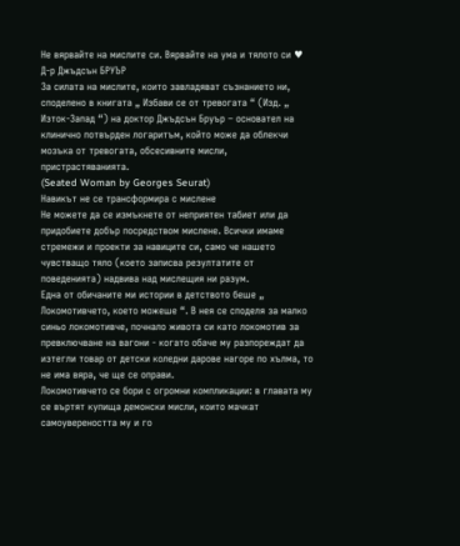Не вярвайте на мислите си. Вярвайте на ума и тялото си ♥ Д-р Джъдсън БРУЪР
За силата на мислите, които завладяват съзнанието ни, споделено в книгата „ Избави се от тревогата “ (Изд. „ Изток-Запад “) на доктор Джъдсън Бруър – основател на клинично потвърден логаритъм, който може да облекчи мозъка от тревогата, обсесивните мисли, пристрастяванията.
(Seated Woman by Georges Seurat)
Навикът не се трансформира с мислене
Не можете да се измъкнете от неприятен табиет или да придобиете добър посредством мислене. Всички имаме стремежи и проекти за навиците си, само че нашето чувстващо тяло (което записва резултатите от поведенията) надвива над мислещия ни разум.
Една от обичаните ми истории в детството беше „ Локомотивчето, което можеше “. В нея се споделя за малко синьо локомотивче, почнало живота си като локомотив за превключване на вагони - когато обаче му разпореждат да изтегли товар от детски коледни дарове нагоре по хълма, то не има вяра, че ще се оправи.
Локомотивчето се бори с огромни компликации: в главата му се въртят купища демонски мисли, които мачкат самоувереността му и го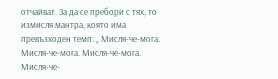отчайват. За да се пребори с тях, то измисля мантра, която има превъзходен темп: „ Мисля-че-мога. Мисля-че-мога. Мисля-че-мога. Мисля-че-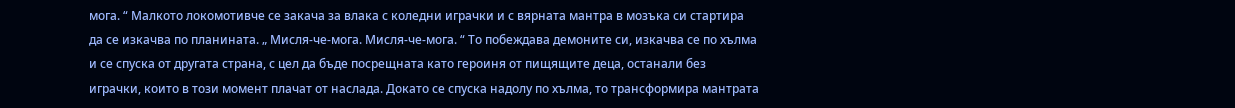мога. “ Малкото локомотивче се закача за влака с коледни играчки и с вярната мантра в мозъка си стартира да се изкачва по планината. „ Мисля-че-мога. Мисля-че-мога. “ То побеждава демоните си, изкачва се по хълма и се спуска от другата страна, с цел да бъде посрещната като героиня от пищящите деца, останали без играчки, които в този момент плачат от наслада. Докато се спуска надолу по хълма, то трансформира мантрата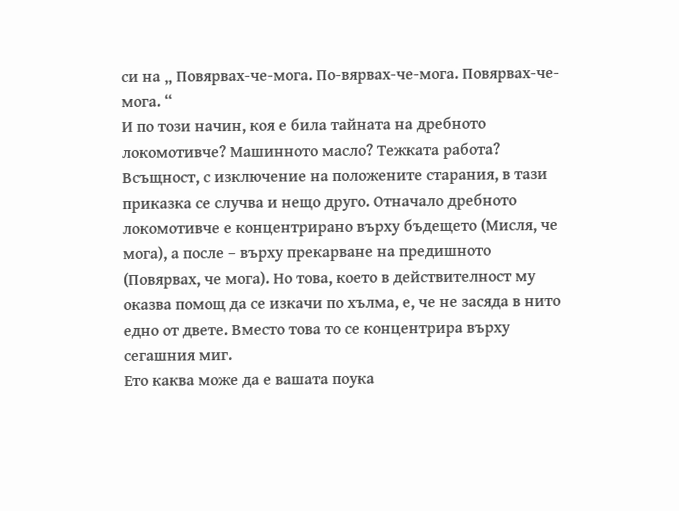си на „ Повярвах-че-мога. По-вярвах-че-мога. Повярвах-че-мога. “
И по този начин, коя е била тайната на дребното локомотивче? Машинното масло? Тежката работа?
Всъщност, с изключение на положените старания, в тази приказка се случва и нещо друго. Отначало дребното локомотивче е концентрирано върху бъдещето (Мисля, че мога), а после – върху прекарване на предишното (Повярвах, че мога). Но това, което в действителност му оказва помощ да се изкачи по хълма, е, че не засяда в нито едно от двете. Вместо това то се концентрира върху сегашния миг.
Ето каква може да е вашата поука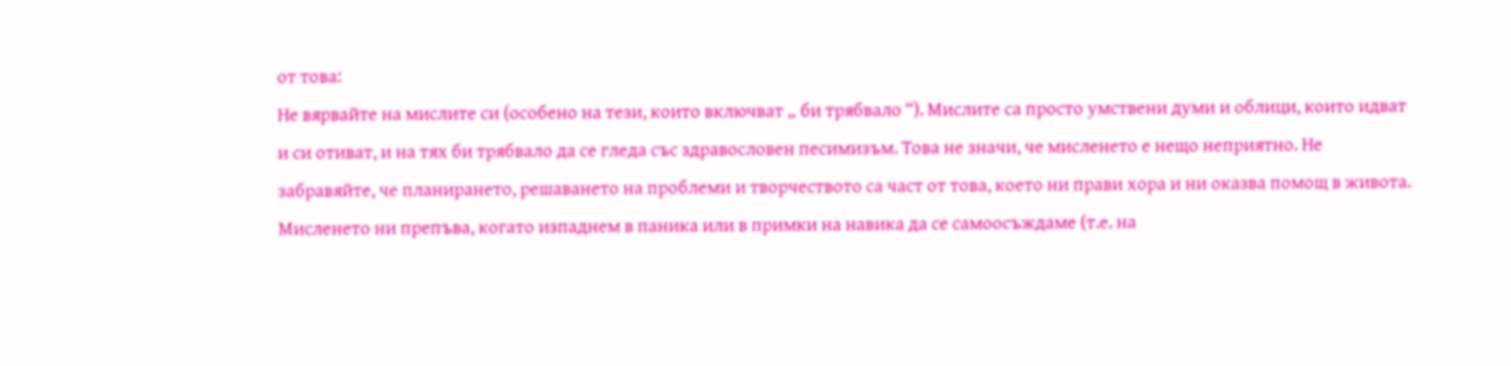от това:
Не вярвайте на мислите си (особено на тези, които включват „ би трябвало “). Мислите са просто умствени думи и облици, които идват и си отиват, и на тях би трябвало да се гледа със здравословен песимизъм. Това не значи, че мисленето е нещо неприятно. Не забравяйте, че планирането, решаването на проблеми и творчеството са част от това, което ни прави хора и ни оказва помощ в живота. Мисленето ни препъва, когато изпаднем в паника или в примки на навика да се самоосъждаме (т.е. на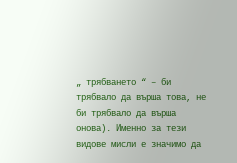„ трябването “ – би трябвало да върша това, не би трябвало да върша онова). Именно за тези видове мисли е значимо да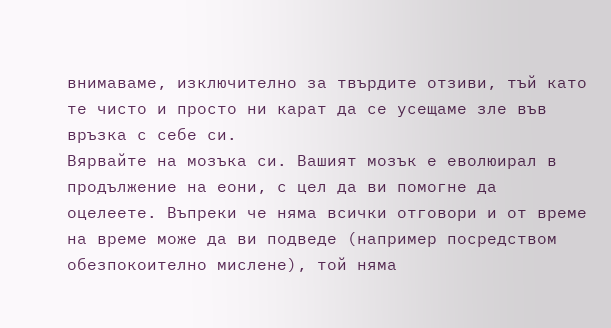внимаваме, изключително за твърдите отзиви, тъй като те чисто и просто ни карат да се усещаме зле във връзка с себе си.
Вярвайте на мозъка си. Вашият мозък е еволюирал в продължение на еони, с цел да ви помогне да оцелеете. Въпреки че няма всички отговори и от време на време може да ви подведе (например посредством обезпокоително мислене), той няма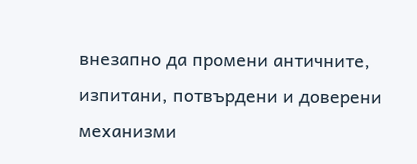внезапно да промени античните, изпитани, потвърдени и доверени механизми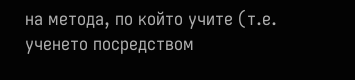на метода, по който учите (т.е. ученето посредством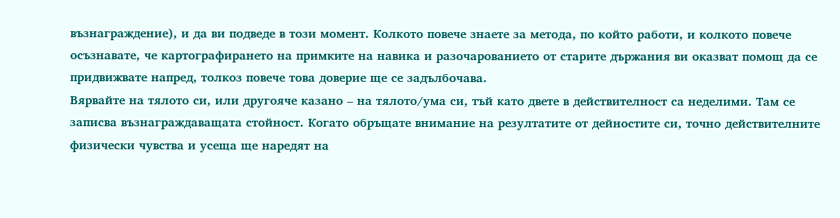възнаграждение), и да ви подведе в този момент. Колкото повече знаете за метода, по който работи, и колкото повече осъзнавате, че картографирането на примките на навика и разочарованието от старите държания ви оказват помощ да се придвижвате напред, толкоз повече това доверие ще се задълбочава.
Вярвайте на тялото си, или другояче казано – на тялото/ума си, тъй като двете в действителност са неделими. Там се записва възнаграждаващата стойност. Когато обръщате внимание на резултатите от дейностите си, точно действителните физически чувства и усеща ще наредят на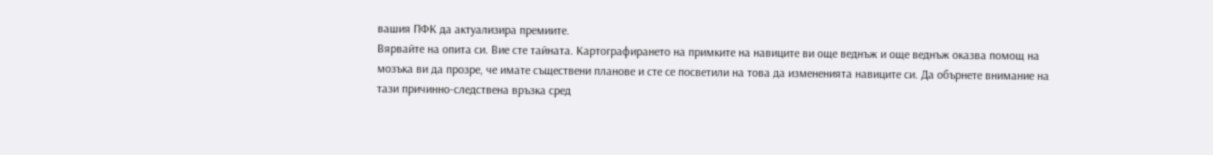вашия ПФК да актуализира премиите.
Вярвайте на опита си. Вие сте тайната. Картографирането на примките на навиците ви още веднъж и още веднъж оказва помощ на мозъка ви да прозре, че имате съществени планове и сте се посветили на това да измененията навиците си. Да обърнете внимание на тази причинно-следствена връзка сред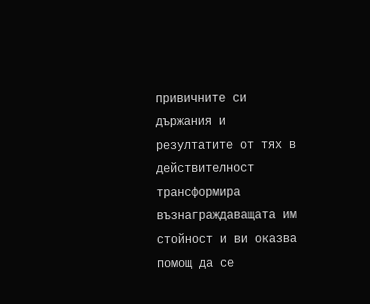привичните си държания и резултатите от тях в действителност трансформира възнаграждаващата им стойност и ви оказва помощ да се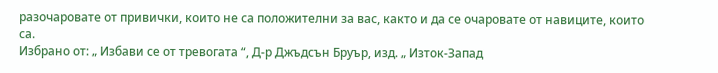разочаровате от привички, които не са положителни за вас, както и да се очаровате от навиците, които са.
Избрано от: „ Избави се от тревогата “, Д-р Джъдсън Бруър, изд. „ Изток-Запад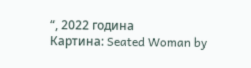“, 2022 година
Картина: Seated Woman by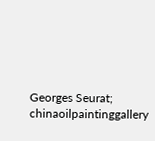Georges Seurat; chinaoilpaintinggallery